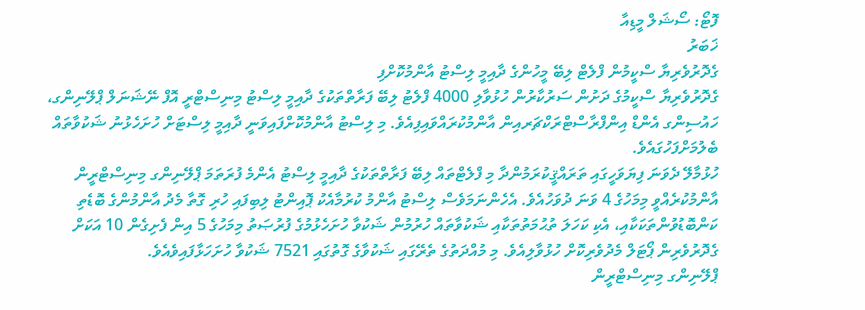ފޮޓޯ: ސޯޝަލް މީޑިއާ
ޚަބަރު
ގެދޮރުވެރިޔާ ސްކީމުން ފްލެޓް ލިބޭ މީހުންގެ ދާއިމީ ލިސްޓު އާންމުކޮށްފި
ގެދޮރުވެރިޔާ ސްކީމުގެ ދަށުން ސަރުކާރުން ހުޅުވާލި 4000 ފްލެޓު ލިބޭ ފަރާތްތަކުގެ ދާއިމީ ލިސްޓު މިނިސްޓްރީ އޮފް ނޭޝަނަލް ޕްލޭނިންގ، ހައުސިންގ އެންޑް އިންފްރާސްޓްރަކްޗަރއިން އާންމުކުރައްވައިފިއެވެ. މި ލިސްޓު އާންމުކޮށްފައިވަނީ ދާއިމީ ލިސްޓަށް ހުށަހެޅުނު ޝަކުވާތައް ބެލުމަށްފަހުގައެވެ.
ހުޅުމާލޭ ދެވަނަ ފިޔަވަހީގައި ތަރައްޤީކުރަމުންދާ މި ފްލެޓްތައް ލިބޭ ފަރާތްތަކުގެ ދާއިމީ ލިސްޓު އެންމެ ފުރަތަމަ ޕްލޭނިންގ މިނިސްޓްރީން އާންމުކުރެއްވީ މިމަހުގެ 4 ވަނަ ދުވަހުއެވެ. އެހެންނަމަވެސް ލިސްޓު އާންމު ކުރުމާއެކު ޕޮއިންޓު ލިބިފައި ހުރި ގޮތާ މެދު އާންމުންގެ ބޮޑެތި ކަންބޮޑުވުންތަކަކާއި، އެކި ކަހަލަ ތުޙުމަތުތަކާއި ޝަކުވާތައް ހުރުމުން ޝަކުވާ ހުށަހެޅުމުގެ ފުރުޞަތު މިމަހުގެ 5 އިން ފެށިގެން 10 އަކަށް ގެދޮރުވެރިން ޕޯޓަލް މެދުވެރިކޮށް ހުޅުވާލިއެވެ. މި މުއްދަތުގެ ތެރޭގައި ޝަކުވާގެ ގޮތުގައި 7521 ޝަކުވާ ހުށަހަޅާފައިވެއެވެ.
ޕްލޭނިންގ މިނިސްޓްރީން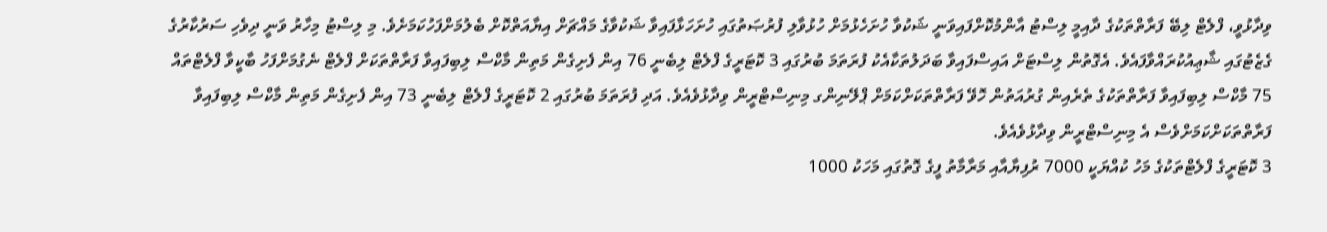ވިދާޅުވީ، ފްލެޓް ލިބޭ ފަރާތްތަކުގެ ދާއިމީ ލިސްޓު އާންމުކޮށްފައިވަނީ ޝަކުވާ ހުށަހެޅުމަށް ހުޅުވާލި ފުރުޞަތުގައި ހުށަހަޅާފައިވާ ޝަކުވާގެ މައްޗަށް އިޔާއަތްކޮށް ބެލުމަށްފަހުކަމަށެވެ. މި ލިސްޓު މިހާރު ވަނީ ދިވެހި ސަރުކާރުގެ ގެޒެޓުގައި ޝާޢިއުކުރައްވާފައެވެ. އެގޮތުން ލިސްޓަށް އައިސްފައިވާ ބަދަލުތަކާއެކު ފުރަތަމަ ބުރުގައި 3 ކޮޓަރީގެ ފްލެޓް ލިބެނީ 76 އިން ފެށިގެން މަތިން މާކްސް ލިބިފައިވާ ފަރާތްތަކަށް ފްލެޓް ނެގުމަށްފަހު ބާކީވާ ފްލެޓްތައް 75 މާކްސް ލިބިފައިވާ ފަރާތްތަކުގެ ތެރެއިން ގުރުއަތުން ހޮވޭ ފަރާތްތަކަށްކަމަށް ޕްލޭނިންގ މިނިސްޓްރީން ވިދާޅުވެއެވެ. އަދި ފުރަތަމަ ބުރުގައި 2 ކޮޓަރީގެ ފްލެޓް ލިބެނީ 73 އިން ފެށިގެން މަތިން މާކްސް ލިބިފައިވާ ފަރާތްތަކަށްކަމަށްވެސް އެ މިނިސްޓްރީން ވިދާޅުވެއެވެ.
3 ކޮޓަރީގެ ފްލެޓްތަކުގެ މަހު ކުއްޔަކީ 7000 ރުފިޔާއާއި މަރާމާތު ފީގެ ގޮތުގައި މަހަކު 1000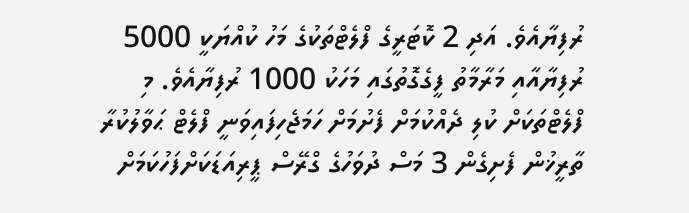ރުފިޔާއެވެ. އަދި 2 ކޮޓަރީގެ ފްލެޓްތަކުގެ މަހު ކުއްޔަކީ 5000 ރުފިޔާއާއި މަރާމާތު ފީގެގޮތުގައި މަހަކު 1000 ރުފިޔާއެވެ. މި ފްލެޓްތަކަށް ކުލި ދެއްކުމަށް ފެށުމަށް ހަމަޖެހިފައިވަނީ ފްލެޓް ޙަވާލުކުރާ ތާރީޚުން ފެށިގެން 3 މަސް ދުވަހުގެ ގްރޭސް ޕީރިއަޑަކަށްފަހުކަމަށް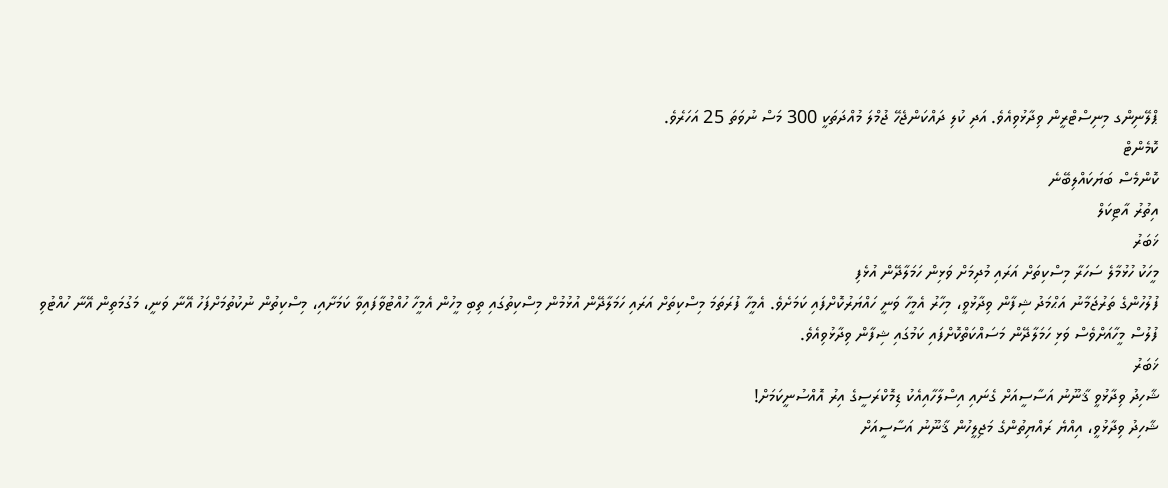ޕްލޭނިންގ މިނިސްޓްރީން ވިދާޅުވިއެވެ. އަދި ކުލި ދައްކަންޖެހޭ ޖުމްލަ މުއްދަތަކީ 300 މަސް ނުވަތަ 25 އަހަރެވެ.
ކޮމެންޓް
ކޮންމެސް ބަޔަކައްލިބޭނެ
އިތުރު އާޓިކަލް
ޚަބަރު
މީހަކު ހުޅުމާލެ ސަހަރާ މިސްކިތަށް އަރައި މުދިމަށް ވަޅިން ހަމަލާދޭން އުޅެފި
ފުލުހުންގެ ތަރުޖަމާނު އަޙްމަދު ޝިފާން ވިދާޅުވީ، މިހާރު އެމީހާ ވަނީ ހައްޔަރުކޮށްފައި ކަމަށެވެ. އެމީހާ ފުރަތަމަ މިސްކިތަށް އަރައި ހަމަލާދޭން އުޅުމުން މިސްކިތުގައި ތިބި މީހުން އެމީހާ ހުއްޓުވާފައިވާ ކަމަށާއި، މިސްކިތުން ނުކުތުމަށްފަހު އޭނާ ވަނީ، މަގުމަތިން އޭނާ ހުއްޓުވި ފުލުސް މީހާއަށްވެސް ވަޅި ހަމަލާދޭން މަސައްކަތްކޮށްފައި ކަމުގައި ޝިފާން ވިދާޅުވިއެވެ.
ޚަބަރު
ޝާހިދު ވިދާޅުވީ ޤާނޫނު އަސާސީއަށް ގެނައި އިސްލާހާއިއެކު ޑިމޮކްރަސީގެ އިރު އޮއްސުނީކަމަށް!
ޝާހިދު ވިދާޅުވީ، އިއްޔެ ރައްޔިތުންގެ މަޖިލީހުން ޤާނޫނު އަސާސީއަށް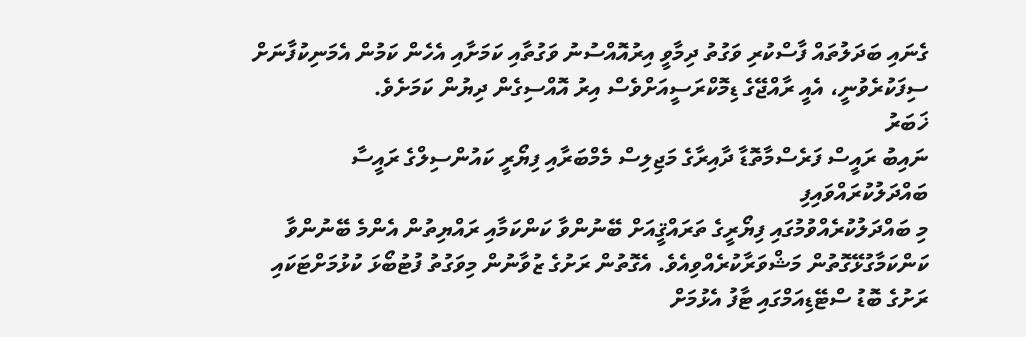ގެނައި ބަދަލުތައް ފާސްކުރި ވަގުތު ދިމާވީ އިރުއޮއްސުނު ވަގުތާއި ކަމަށާއި އެހެން ކަމުން އެމަނިކުފާނަށް ސިފަކުރެވުނީ، އެއީ ރާއްޖޭގެ ޑިމޮކްރަސީއަށްވެސް އިރު އޮއްސިގެން ދިޔުން ކަމަށެވެ.
ޚަބަރު
ނައިބު ރައީސް ފަރެސްމާތޮޑާ ދާއިރާގެ މަޖިލިސް މެމްބަރާއި ފިޔޯރީ ކައުންސިލްގެ ރައީސާ ބައްދަލުކުރައްވައިފި
މި ބައްދަލުކުރެއްވުމުގައި ފިޔޯރީގެ ތަރައްޤީއަށް ބޭނުންވާ ކަންކަމާއި ރައްޔިތުން އެންމެ ބޭނުންވާ ކަންކަމާގުޅޭގޮތުން މަޝްވަރާކުރެއްވިއެވެ. އެގޮތުން ރަށުގެ ޒުވާނުން މިވަގުތު ފުޓުބޯޅަ ކުޅުމަށްޓަކައި ރަށުގެ ބޮޑު ސްޓޭޑިއަމްގައި ޓާފު އެޅުމަށް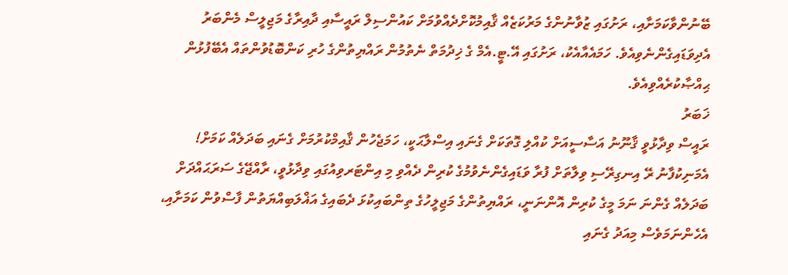ބޭނުންވާކަމަށާއި، ރަށުގައި ޒުވާނުންގެ މަރުކަޒެއް ޤާއިމުކޮށްދެއްވުމަށް ކައުންސިލް ރައީސާއި ދާއިރާގެ މަޖިލީސް މެންބަރު އެދިވަޑައިގެންނެވިއެވެ. ހަމައެއާއެކު، ރަށުގައި އޭ.ޓީ.އެމް ގެ ޚިދުމަތް ނެތުމުން ރައްޔިތުންގެ ހުރި ކަންބޮޑުވުންތައް އެބޭފުޅުން ޙިއްޞާކުރެއްވިއެވެ.
ޚަބަރު
ރައީސް ވިދާޅުވީ ޤާނޫނު އަސާސީއަށް ކުއްލި ގޮތަކަށް ގެނައި އިސްލާޙަކީ، ހަމަޖެހުން ޤާއިމްކުރުމަށް ގެނައި ބަދަލެއް ކަމަށް!
އެމަނިކުފާނު ރޭ އިނގިރޭސި ވިލާތަށް ފުރާ ވަޑައިގެންނެވުމުގެ ކުރިން ދެއްވި މި އިންޓަރވިއުގައި ވިދާޅުވީ، ރާއްޖޭގެ ސަރަޙައްދަށް ބަދަލެއް ގެންނަ ނަމަ މީގެ ކުރިން އޮންނަނީ، ރައްޔިތުންގެ މަޖިލީހުގެ ތިންބައިކުޅަ ދެބައިގެ އަޣްލަބިއްޔަތުން ފާސްވުން ކަމަށާއި، އެހެންނަމަވެސް މިއަދު ގެނައި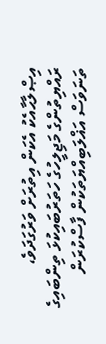އިޞްލާޙާއެކު އެކަން އިތުރަށް ވަރުގަދަވެ، ރައްޔިތުންގެ މަޖިލީހުގެ ހަތަރުބައިކުޅަ ތިންބައިގެ ތަނަވަސް އަޣްލަބިއްޔަތަކުން ފާސްކުރަން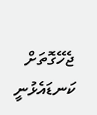ޖެހޭގޮތަށް ކަނޑައެޅުނީ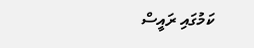ކަމުގައި ރައީސް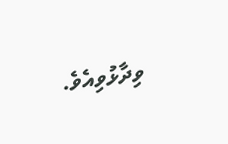ވިދާޅުވިއެވެ.